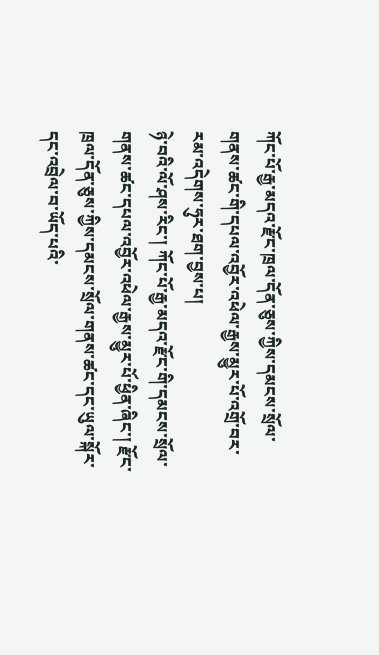ཀོང་པོ་རྒྱ་མདའ་རྫོང་ཁྲལ་དོན་ཅུས་ཀྱིས་དམངས་སྲོལ་གནས་ཚང་གི་དཔལ་འབྱོར་འཕེལ་རྒྱས་མྱུར་པོ་འགྲོ་བར་རམ་འདེགས་ཧུར་ཐག་བྱས་པ།
ཉེ་བའི་ལོ་ཤས་རིང་། ཀོང་པོ་རྒྱ་མདའ་རྫོང་གི་དམངས་སྲོལ་གནས་ཚང་དཔལ་འབྱོར་འཕེལ་རྒྱས་མྱུར་པོ་ཕྱིན་ཞིང་། རྫོང་ཁྲལ་དོན་ཅུས་ཀྱིས་དམངས་སྲོལ་གནས་ཚང་དང་ཡུལ་སྐོར་དང་འབྲེལ་བ་ཡོད་པའི་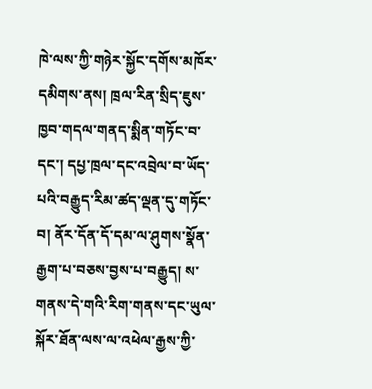ཁེ་ལས་ཀྱི་གཉེར་སྐྱོང་དགོས་མཁོར་དམིགས་ནས། ཁྲལ་རིན་སྲིད་ཇུས་ཁྱབ་གདལ་གནད་སྨིན་གཏོང་བ་དང་། དཔྱ་ཁྲལ་དང་འབྲེལ་བ་ཡོད་པའི་བརྒྱུད་རིམ་ཚད་ལྡན་དུ་གཏོང་བ། ནོར་དོན་དོ་དམ་ལ་ཤུགས་སྣོན་རྒྱག་པ་བཅས་བྱས་པ་བརྒྱུད། ས་གནས་དེ་གའི་རིག་གནས་དང་ཡུལ་སྐོར་ཐོན་ལས་ལ་འཕེལ་རྒྱས་ཀྱི་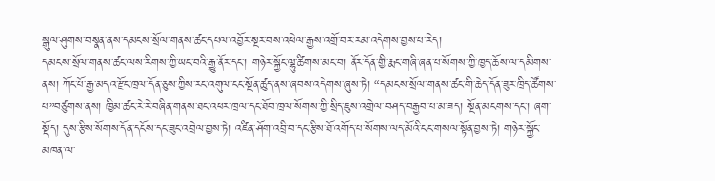སྒུལ་ཤུགས་བསྣན་ནས་དམངས་སྲོལ་གནས་ཚང་དཔལ་འབྱོར་སྔར་བས་འཕེལ་རྒྱས་འགྲོ་བར་རམ་འདེགས་བྱས་པ་རེད།
དམངས་སྲོལ་གནས་ཚང་ལས་རིགས་ཀྱི་ཡང་བའི་རྒྱུ་ནོར་དང་། གཉེར་སྐྱོང་ལྷུ་ཚིགས་མང་བ། ནོར་དོན་གྱི་རྨང་གཞི་ཞན་པ་སོགས་ཀྱི་ཁྱད་ཆོས་ལ་དམིགས་ནས། ཀོང་པོ་རྒྱ་མདའ་རྫོང་ཁྲལ་དོན་ཅུས་ཀྱིས་རང་འགུལ་ངང་སྔོན་ཚུད་ནས་ཞབས་འདེགས་ཞུས་ཏེ། “དམངས་སྲོལ་གནས་ཚང་གི་ཆེད་དོན་ཟུར་ཁྲིད་ཚོགས་པ”བཙུགས་ནས། ཁྱིམ་ཚང་རེ་རེ་བཞིན་གནས་ཐང་འཕར་ཁྲལ་དང་ཐོབ་ཁྲལ་སོགས་ཀྱི་སྲིད་ཇུས་འགྲེལ་བཤད་བརྒྱབ་པ་མ་ཟད། སྔོན་མངགས་དང་། ཞག་སྡོད། དུས་རྩིས་སོགས་དོན་དངོས་དང་ཟུང་འབྲེལ་བྱས་ཏེ། འཛིན་ཤོག་འབྲི་བ་དང་རྩིས་ཐོ་འགོད་པ་སོགས་ལད་མོའི་ངང་གསལ་སྟོན་བྱས་ཏེ། གཉེར་སྐྱོང་མཁན་ལ་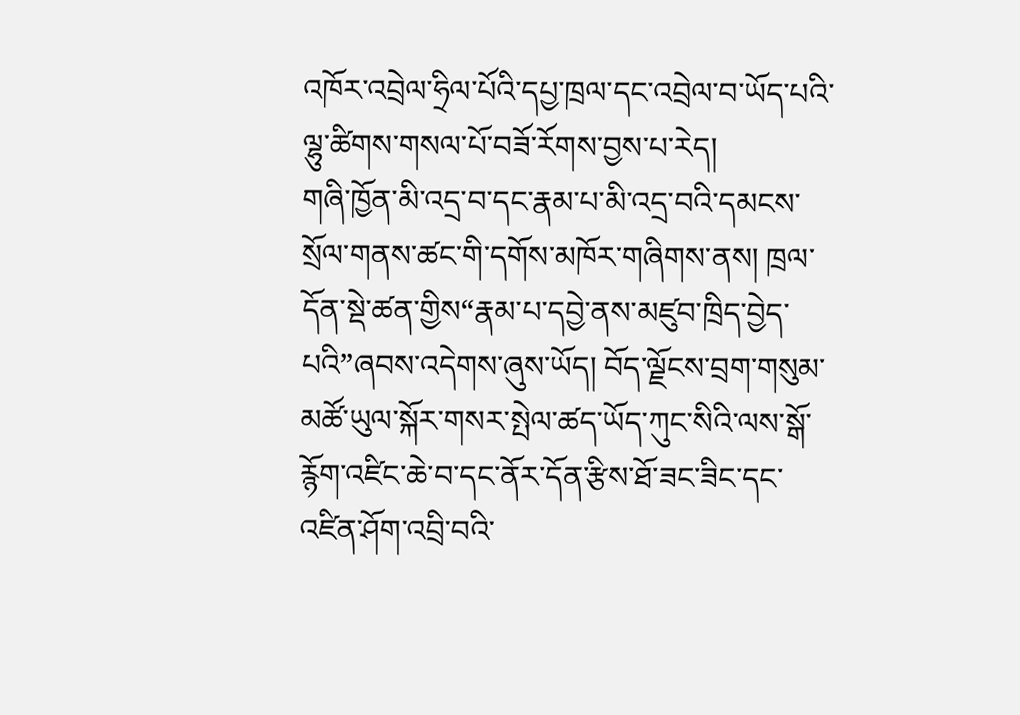འཁོར་འབྲེལ་ཧྲིལ་པོའི་དཔྱ་ཁྲལ་དང་འབྲེལ་བ་ཡོད་པའི་ལྷུ་ཚིགས་གསལ་པོ་བཟོ་རོགས་བྱས་པ་རེད།
གཞི་ཁྱོན་མི་འདྲ་བ་དང་རྣམ་པ་མི་འདྲ་བའི་དམངས་སྲོལ་གནས་ཚང་གི་དགོས་མཁོར་གཞིགས་ནས། ཁྲལ་དོན་སྡེ་ཚན་གྱིས“རྣམ་པ་དབྱེ་ནས་མཛུབ་ཁྲིད་བྱེད་པའི”ཞབས་འདེགས་ཞུས་ཡོད། བོད་ལྗོངས་བྲག་གསུམ་མཚོ་ཡུལ་སྐོར་གསར་སྤེལ་ཚད་ཡོད་ཀུང་སིའི་ལས་སྒོ་རྙོག་འཛིང་ཆེ་བ་དང་ནོར་དོན་རྩིས་ཐོ་ཟང་ཟིང་དང་འཛིན་ཤོག་འབྲི་བའི་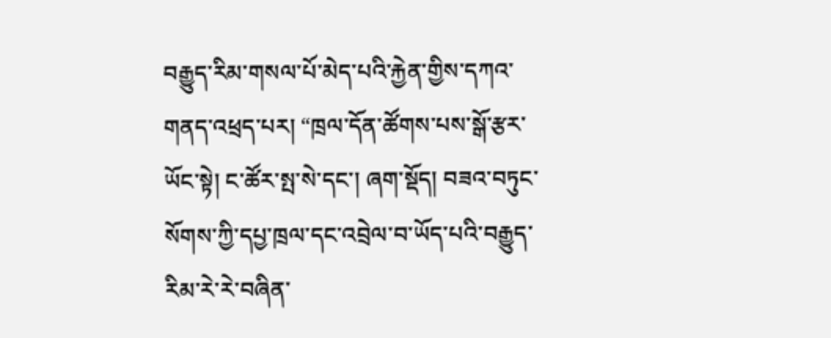བརྒྱུད་རིམ་གསལ་པོ་མེད་པའི་རྐྱེན་གྱིས་དཀའ་གནད་འཕྲད་པར། “ཁྲལ་དོན་ཚོགས་པས་སྒོ་རྩར་ཡོང་སྟེ། ང་ཚོར་སྤ་སེ་དང་། ཞག་སྡོད། བཟའ་བཏུང་སོགས་ཀྱི་དཔྱ་ཁྲལ་དང་འབྲེལ་བ་ཡོད་པའི་བརྒྱུད་རིམ་རེ་རེ་བཞིན་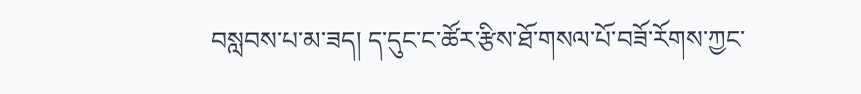བསླབས་པ་མ་ཟད། ད་དུང་ང་ཚོར་རྩིས་ཐོ་གསལ་པོ་བཟོ་རོགས་ཀྱང་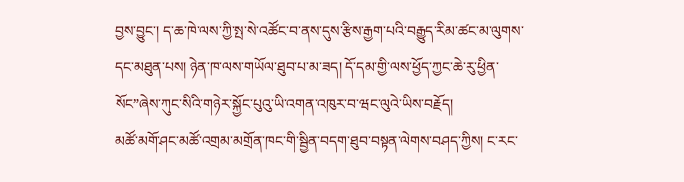བྱས་བྱུང་། ད་ཆ་ཁེ་ལས་ཀྱི་སྤ་སེ་འཚོང་བ་ནས་དུས་རྩིས་རྒྱག་པའི་བརྒྱུད་རིམ་ཚང་མ་ལུགས་དང་མཐུན་པས། ཉེན་ཁ་ལས་གཡོལ་ཐུབ་པ་མ་ཟད། དོ་དམ་གྱི་ལས་ཕྱོད་ཀྱང་ཆེ་རུ་ཕྱིན་སོང”ཞེས་ཀུང་སིའི་གཉེར་སྐྱོང་པུའུ་ཡི་འགན་འཁུར་བ་ཝང་ལུའེ་ཡིས་བརྗོད།
མཚོ་མགོ་ཤང་མཚོ་འགྲམ་མགྲོན་ཁང་གི་སྦྱིན་བདག་ཐུབ་བསྟན་ལེགས་བཤད་ཀྱིས། ང་རང་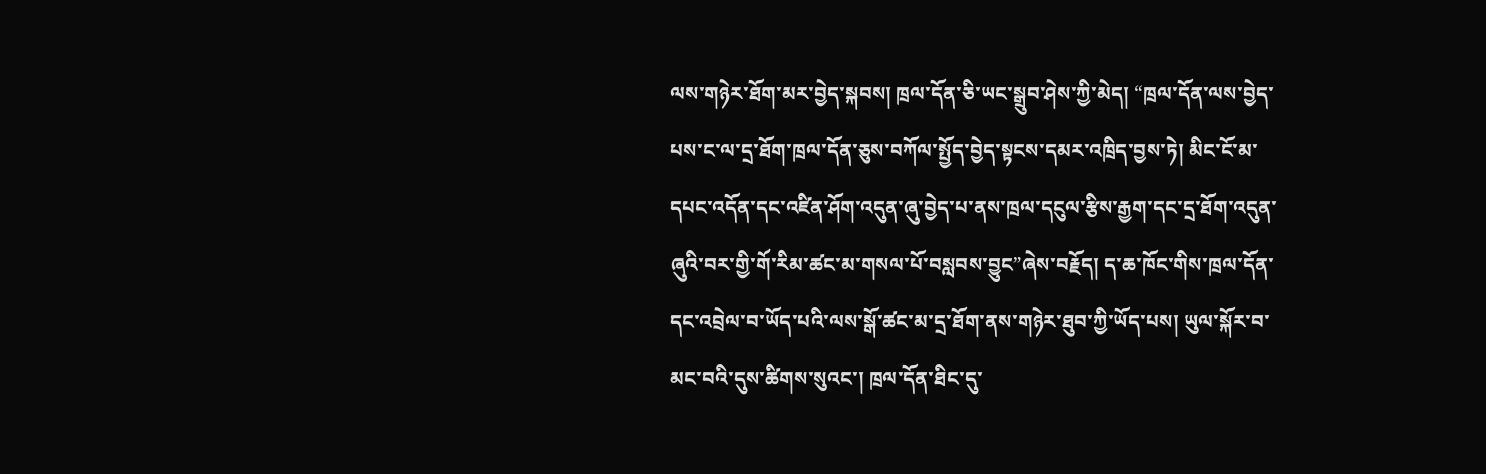ལས་གཉེར་ཐོག་མར་བྱེད་སྐབས། ཁྲལ་དོན་ཅི་ཡང་སྒྲུབ་ཤེས་ཀྱི་མེད། “ཁྲལ་དོན་ལས་བྱེད་པས་ང་ལ་དྲ་ཐོག་ཁྲལ་དོན་ཅུས་བཀོལ་སྤྱོད་བྱེད་སྟངས་དམར་འཁྲིད་བྱས་ཏེ། མིང་ངོ་མ་དཔང་འདོན་དང་འཛིན་ཤོག་འདུན་ཞུ་བྱེད་པ་ནས་ཁྲལ་དངུལ་རྩིས་རྒྱག་དང་དྲ་ཐོག་འདུན་ཞུའི་བར་གྱི་གོ་རིམ་ཚང་མ་གསལ་པོ་བསླབས་བྱུང”ཞེས་བརྗོད། ད་ཆ་ཁོང་གིས་ཁྲལ་དོན་དང་འབྲེལ་བ་ཡོད་པའི་ལས་སྒོ་ཚང་མ་དྲ་ཐོག་ནས་གཉེར་ཐུབ་ཀྱི་ཡོད་པས། ཡུལ་སྐོར་བ་མང་བའི་དུས་ཚིགས་སུའང་། ཁྲལ་དོན་ཐིང་དུ་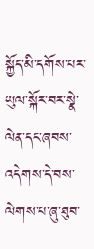སྐྱོད་མི་དགོས་པར་ཡུལ་སྐོར་བར་སྣེ་ལེན་དང་ཞབས་འདེགས་དེ་བས་ལེགས་པ་ཞུ་ཐུབ་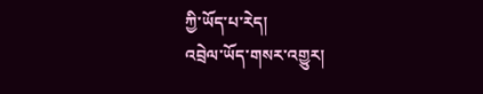ཀྱི་ཡོད་པ་རེད།
འབྲེལ་ཡོད་གསར་འགྱུར།